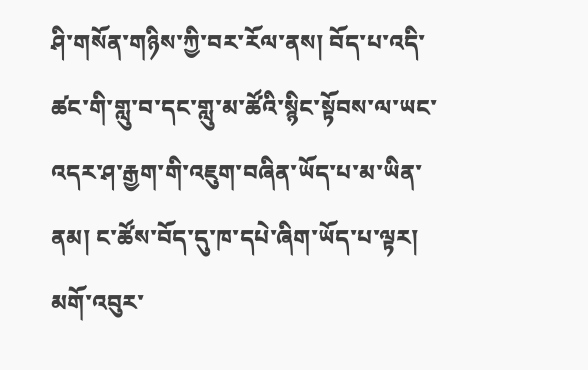ཤི་གསོན་གཉིས་ཀྱི་བར་རོལ་ནས། བོད་པ་འདི་ཚང་གི་གླུ་བ་དང་གླུ་མ་ཚོའི་སྙིང་སྟོབས་ལ་ཡང་འདར་ཤ་རྒྱག་གི་འཇུག་བཞིན་ཡོད་པ་མ་ཡིན་ནམ། ང་ཚོས་བོད་དུ་ཁ་དཔེ་ཞིག་ཡོད་པ་ལྟར། མགོ་འབུར་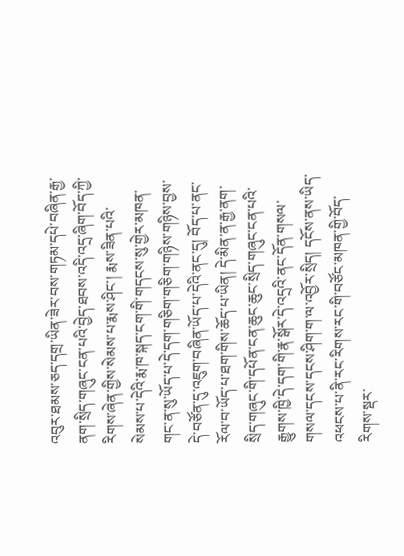འབུར་ཐམས་ཅད་དགྲ་ཡིན་ཟེར་བས་གཏམ་དཔེ་བཞིན་རྒྱ་ནག་སྲིད་གཞུང་ངན་པའི་བྱེད་ཐབས་འདི་འདྲ་ཞིག་བོད་ཀྱི་རིགས་ཞེན་གྱིས་སེམས་པ་རྨས་ཤིང་། རྨས་ཟིན་པའི་སེམས་པ་དེའི་རྨ་ཁ་སྐད་ངག་གི་གདངས་སུ་གྱེར་མཁན་གང་ན་སུ་ཡོད་པ་དེ་དག་གཅིག་གཅིག་གཉིས་གཉིས་བྱས་དེ་བཙོན་དུ་འཇུག་བཞིན་ཡོད་པ་དེའི་ནང་དུ། བོད་པ་ནང་རོལ་བ་ཡོད་པ་ཐག་གིས་ཆོད་པ་ཡིན། དེ་མིན་ན་རྒྱ་ནག་སྲིད་གཞུང་གི་དཔོན་ངན་ཆུང་ཆུང་སྲིད་གཞུང་ངན་པའི་རྒྱུགས་ཁྱི་དེ་དག་གི་རྣ་སྒོར་དེ་འདྲའི་ནང་དོན་གསལ་གསལ་དངས་དངས་ཤིག་ག་ལ་འབྱོར་སྲིད། དངོས་ནས་ཡིད་འཕངས་པ་ནི་རང་རིགས་རང་གི་བཙོང་མཁན་གྱི་བོད་རིགས་སྡར་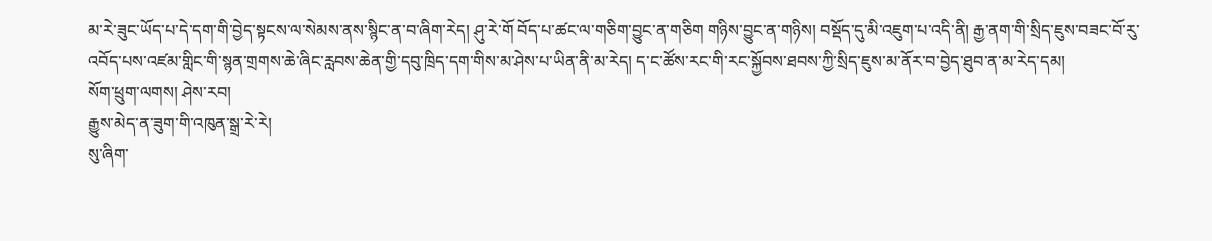མ་རེ་ཟུང་ཡོད་པ་དེ་དག་གི་བྱེད་སྟངས་ལ་སེམས་ནས་སྙིང་ན་བ་ཞིག་རེད། ཤུ་རེ་གོ བོད་པ་ཚང་ལ་གཅིག་བྱུང་ན་གཅིག གཉིས་བྱུང་ན་གཉིས། བསྡོད་དུ་མི་འཇུག་པ་འདི་ནི། རྒྱ་ནག་གི་སྲིད་ཇུས་བཟང་བོ་རུ་འབོད་པས་འཛམ་གླིང་གི་སྙན་གྲགས་ཆེ་ཞིང་རླབས་ཆེན་གྱི་དབུ་ཁྲིད་དག་གིས་མ་ཤེས་པ་ཡིན་ནི་མ་རེད། ད་ང་ཚོས་རང་གི་རང་སྐྱོབས་ཐབས་ཀྱི་སྲིད་ཇུས་མ་ནོར་བ་བྱེད་ཐུབ་ན་མ་རེད་དམ།
སོག་ཕྲུག་ལགས། ཤེས་རབ།
རྒྱུས་མེད་ན་ཟུག་གི་འཁུན་སྒྲ་རེ་རེ།
སུ་ཞིག་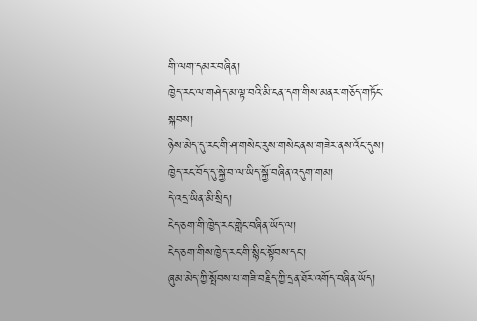གི་ལག་དམར་བཞིན།
ཁྱེད་རང་ལ་གཤེད་མ་ལྟ་བའི་མི་ངན་དག་གིས་མནར་གཅོད་གཏོང་སྐབས།
ཉེས་མེད་དུ་རང་གི་ཤ་གསེང་རུས་གསེང་ནས་གཟེར་ནས་འོང་དུས།
ཁྱེད་རང་བོད་དུ་སྐྱེ་བ་ལ་ཡིད་སྐྱོ་བཞིན་འདུག་གམ།
དེ་འདྲ་ཡིན་མི་སྲིད།
ངེད་ཅག་གི་ཁྱེད་རང་གླེང་བཞིན་ཡོད་ལ།
ངེད་ཅག་གིས་ཁྱེད་རང་གི་སྙིང་སྟོབས་དང་།
ཞུམ་མེད་ཀྱི་སྤོབས་པ་གཟི་བརྗིད་ཀྱི་དྲན་ཐོར་འགོད་བཞིན་ཡོད།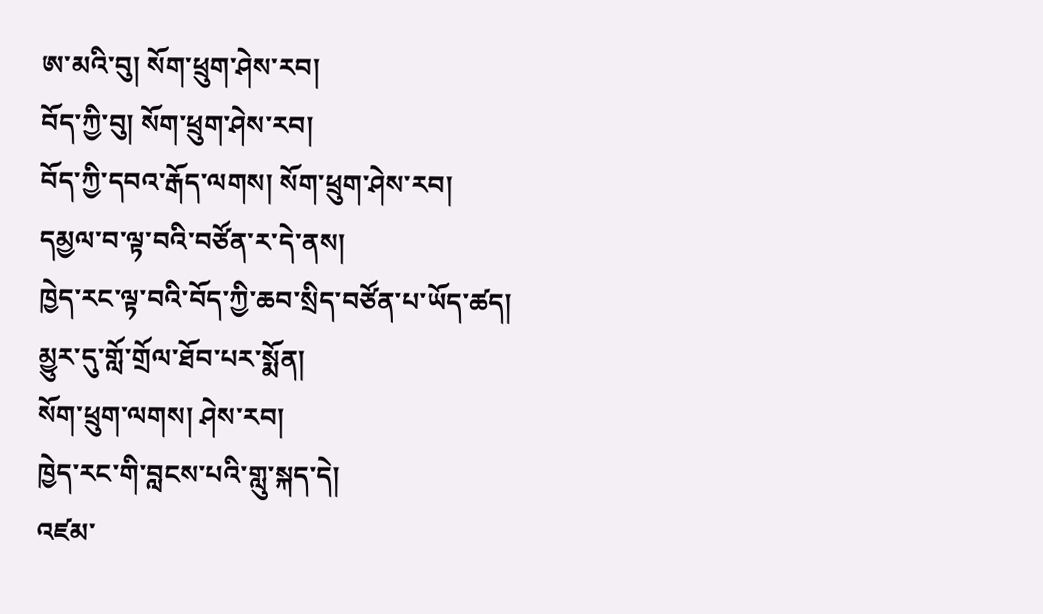ཨ་མའི་བུ། སོག་ཕྲུག་ཤེས་རབ།
བོད་ཀྱི་བུ། སོག་ཕྲུག་ཤེས་རབ།
བོད་ཀྱི་དབའ་རྒོད་ལགས། སོག་ཕྲུག་ཤེས་རབ།
དམྱལ་བ་ལྟ་བའི་བཙོན་ར་དེ་ནས།
ཁྱེད་རང་ལྟ་བའི་བོད་ཀྱི་ཆབ་སྲིད་བཙོན་པ་ཡོད་ཚད།
མྱུར་དུ་གློ་གྲོལ་ཐོབ་པར་སྨོན།
སོག་ཕྲུག་ལགས། ཤེས་རབ།
ཁྱེད་རང་གི་བླངས་པའི་གླུ་སྐད་དེ།
འཛམ་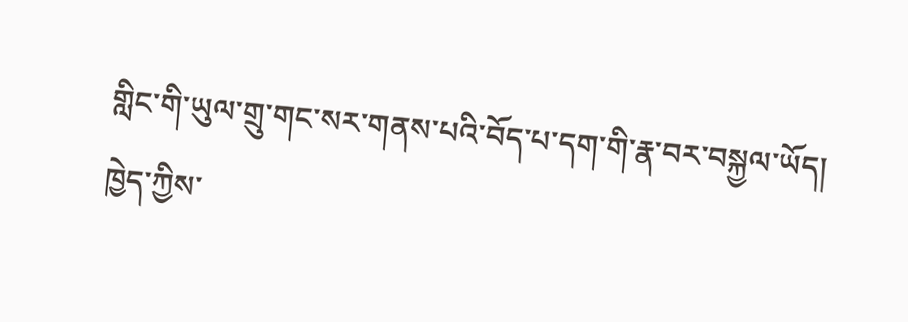གླིང་གི་ཡུལ་གྲུ་གང་སར་གནས་པའི་བོད་པ་དག་གི་རྣ་བར་བསྐྱལ་ཡོད།
ཁྱེད་ཀྱིས་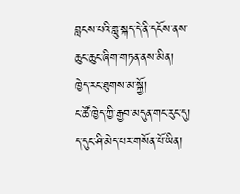བླངས་པའི་གླུ་སྐད་དེ་ནི་དངོས་ནས་ཆུང་ཆུང་ཞིག་གཏན་ནས་མིན།
ཁྱེད་རང་ཐུགས་མ་སྐྱོ།
ང་ཚོ་ཁྱེད་ཀྱི་རྒྱབ་མདུན་གང་རུང་དུ།
ད་དུང་ཤི་མེད་པར་གསོན་པོ་ཡིན།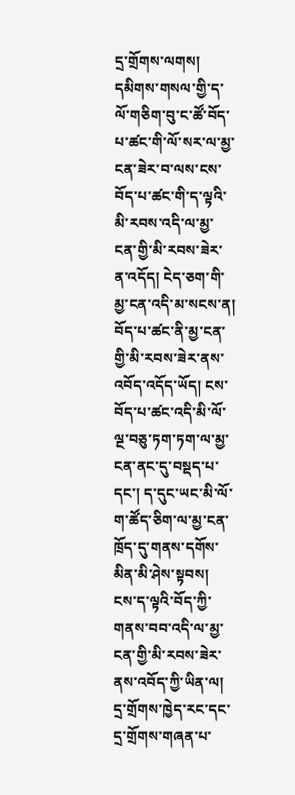དྲ་གྲོགས་ལགས། དམིགས་གསལ་གྱི་ད་ལོ་གཅིག་བུ་ང་ཚོ་བོད་པ་ཚང་གི་ལོ་སར་ལ་མྱ་ངན་ཟེར་བ་ལས་ངས་བོད་པ་ཚང་གི་ད་ལྟའི་མི་རབས་འདི་ལ་མྱ་ངན་གྱི་མི་རབས་ཟེར་ན་འདོད། ངེད་ཅག་གི་མྱ་ངན་འདི་མ་སངས་ན། བོད་པ་ཚང་ནི་མྱ་ངན་གྱི་མི་རབས་ཟེར་ནས་འབོད་འདོད་ཡོད། ངས་བོད་པ་ཚང་འདི་མི་ལོ་ལྔ་བཅུ་ཏག་ཏག་ལ་མྱ་ངན་ནང་དུ་བསྡད་པ་དང་། ད་དུང་ཡང་མི་ལོ་ག་ཚོད་ཅིག་ལ་མྱ་ངན་ཁྲོད་དུ་གནས་དགོས་མིན་མི་ཤེས་སྟབས། ངས་ད་ལྟའི་བོད་ཀྱི་གནས་བབ་འདི་ལ་མྱ་ངན་གྱི་མི་རབས་ཟེར་ནས་འབོད་ཀྱི་ཡིན་ལ། དྲ་གྲོགས་ཁྱེད་རང་དང་དྲ་གྲོགས་གཞན་པ་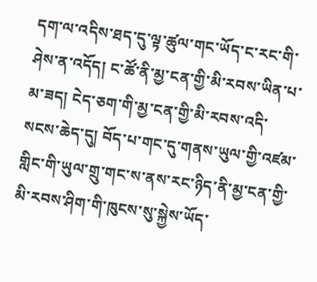དག་ལ་འདིས་ཐད་དུ་ལྟ་ཚུལ་གང་ཡོད་ང་རང་གི་ཤེས་ན་འདོད། ང་ཚོ་ནི་མྱ་ངན་གྱི་མི་རབས་ཡིན་པ་མ་ཟད། ངེད་ཅག་གི་མྱ་ངན་གྱི་མི་རབས་འདི་སངས་ཆེད་དུ། བོད་པ་གང་དུ་གནས་ཡུལ་གྱི་འཛམ་གླིང་གི་ཡུལ་གྲུ་གང་ས་ནས་རང་ཉིད་ནི་མྱ་ངན་གྱི་མི་རབས་ཤིག་གི་ཁུངས་སུ་སྐྱེས་ཡོད་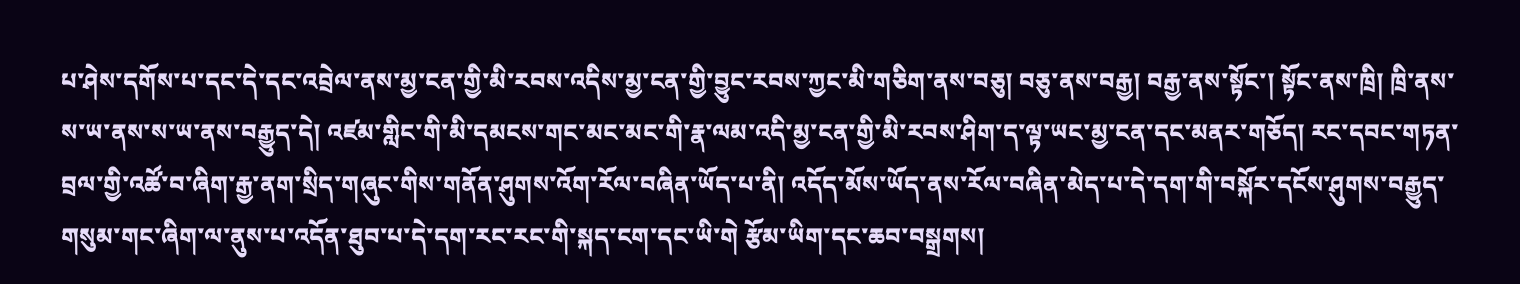པ་ཤེས་དགོས་པ་དང་དེ་དང་འབྲེལ་ནས་མྱ་ངན་གྱི་མི་རབས་འདིས་མྱ་ངན་གྱི་བྱུང་རབས་ཀྱང་མི་གཅིག་ནས་བཅུ། བཅུ་ནས་བརྒྱ། བརྒྱ་ནས་སྟོང་། སྟོང་ནས་ཁྲི། ཁྲི་ནས་ས་ཡ་ནས་ས་ཡ་ནས་བརྒྱུད་དེ། འཛམ་གླིང་གི་མི་དམངས་གང་མང་མང་གི་རྣ་ལམ་འདི་མྱ་ངན་གྱི་མི་རབས་ཤིག་ད་ལྟ་ཡང་མྱ་ངན་དང་མནར་གཅོད། རང་དབང་གཏན་བྲལ་གྱི་འཚོ་བ་ཞིག་རྒྱ་ནག་སྲིད་གཞུང་གིས་གནོན་ཤུགས་འོག་རོལ་བཞིན་ཡོད་པ་ནི། འདོད་མོས་ཡོད་ནས་རོལ་བཞིན་མེད་པ་དེ་དག་གི་བསྐོར་དངོས་ཤུགས་བརྒྱུད་གསུམ་གང་ཞིག་ལ་ནུས་པ་འདོན་ཐུབ་པ་དེ་དག་རང་རང་གི་སྐད་ངག་དང་ཡི་གེ རྩོམ་ཡིག་དང་ཆབ་བསྒྲགས།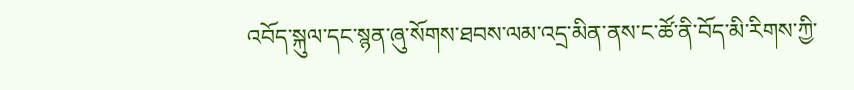འབོད་སྐུལ་དང་སྙན་ཞུ་སོགས་ཐབས་ལམ་འདྲ་མིན་ནས་ང་ཚོ་ནི་བོད་མི་རིགས་ཀྱི་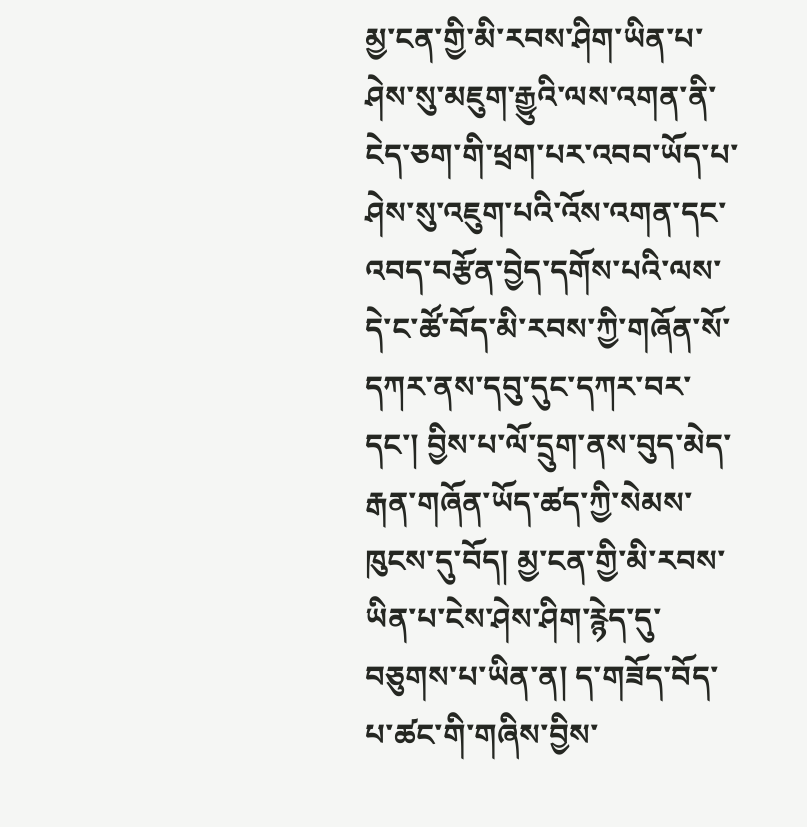མྱ་ངན་གྱི་མི་རབས་ཤིག་ཡིན་པ་ཤེས་སུ་མཇུག་རྒྱུའི་ལས་འགན་ནི་ངེད་ཅག་གི་ཕྲག་པར་འབབ་ཡོད་པ་ཤེས་སུ་འཇུག་པའི་འོས་འགན་དང་འབད་བརྩོན་བྱེད་དགོས་པའི་ལས་དེ་ང་ཚོ་བོད་མི་རབས་ཀྱི་གཞོན་སོ་དཀར་ནས་དབུ་དུང་དཀར་བར་དང་། བྱིས་པ་ལོ་དྲུག་ནས་བུད་མེད་རྒན་གཞོན་ཡོད་ཚད་ཀྱི་སེམས་ཁུངས་དུ་བོད། མྱ་ངན་གྱི་མི་རབས་ཡིན་པ་ངེས་ཤེས་ཤིག་རྙེད་དུ་བཅུགས་པ་ཡིན་ན། ད་གཟོད་བོད་པ་ཚང་གི་གཞིས་བྱིས་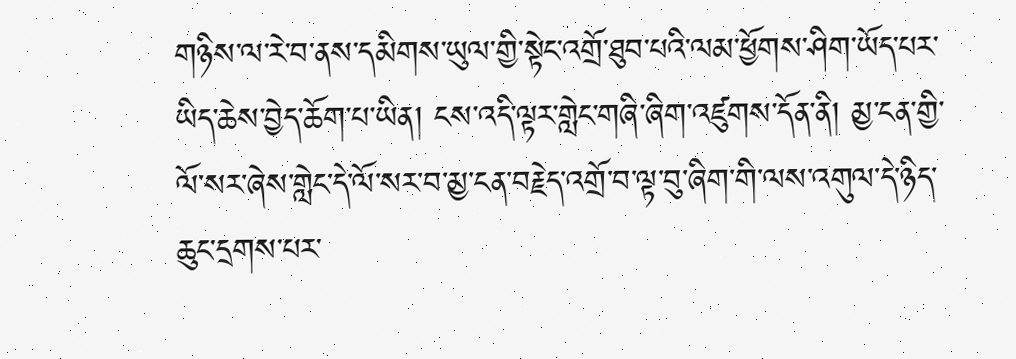གཉིས་ལ་རེ་བ་ནས་དམིགས་ཡུལ་གྱི་སྟེང་འགྲོ་ཐུབ་པའི་ལམ་ཕྱོགས་ཤིག་ཡོད་པར་ཡིད་ཆེས་བྱེད་ཆོག་པ་ཡིན། ངས་འདི་ལྟར་གླེང་གཞི་ཞིག་འཛུགས་དོན་ནི། མྱ་ངན་གྱི་ལོ་སར་ཞེས་གླེང་དེ་ལོ་སར་བ་མྱ་ངན་བརྗེད་འགྲོ་བ་ལྟ་བུ་ཞིག་གི་ལས་འགུལ་དེ་ཉིད་ཆུང་དྲགས་པར་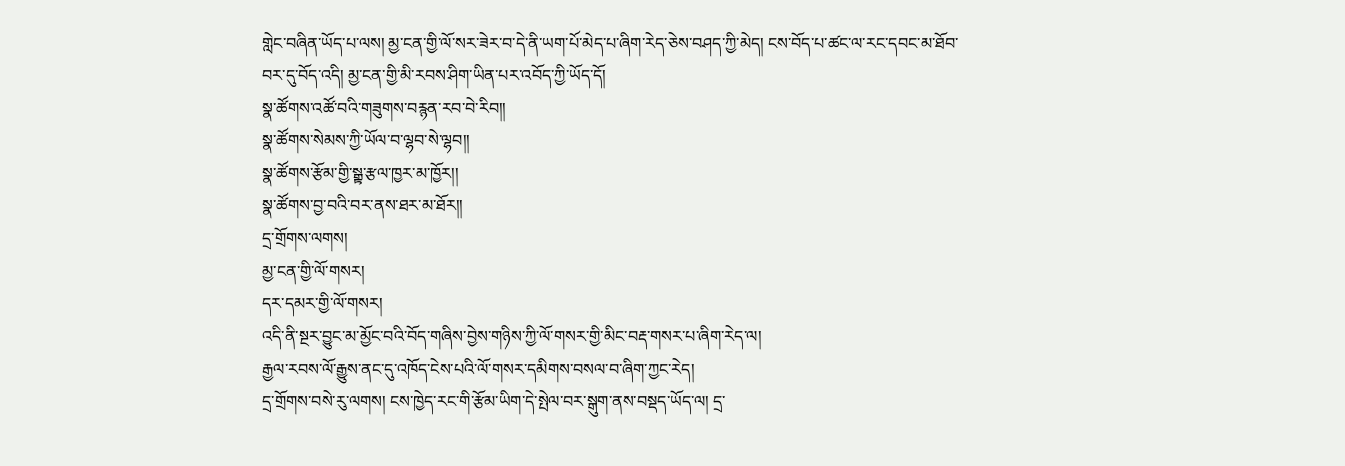གླེང་བཞིན་ཡོད་པ་ལས། མྱ་ངན་གྱི་ལོ་སར་ཟེར་བ་དེ་ནི་ཡག་པོ་མེད་པ་ཞིག་རེད་ཅེས་བཤད་ཀྱི་མེད། ངས་བོད་པ་ཚང་ལ་རང་དབང་མ་ཐོབ་བར་དུ་བོད་འདི། མྱ་ངན་གྱི་མི་རབས་ཤིག་ཡིན་པར་འབོད་ཀྱི་ཡོད་དོ།
སྣ་ཚོགས་འཚོ་བའི་གཟུགས་བརྙན་རབ་བེ་རིབ།།
སྣ་ཚོགས་སེམས་ཀྱི་ཡོལ་བ་ལྷབ་སེ་ལྷབ།།
སྣ་ཚོགས་རྩོམ་གྱི་སྒྟ་རྩལ་ཁྱར་མ་ཁྱོར།།
སྣ་ཚོགས་བྱ་བའི་བར་ནས་ཐར་མ་ཐོར།།
དྲ་གྲོགས་ལགས།
མྱ་ངན་གྱི་ལོ་གསར།
དར་དམར་གྱི་ལོ་གསར།
འདི་ནི་སྔར་བྱུང་མ་མྱོང་བའི་བོད་གཞིས་བྱེས་གཉིས་ཀྱི་ལོ་གསར་གྱི་མིང་བརྡ་གསར་པ་ཞིག་རེད་ལ།
རྒྱལ་རབས་ལོ་རྒྱུས་ནང་དུ་འཁོད་ངེས་པའི་ལོ་གསར་དམིགས་བསལ་བ་ཞིག་ཀྱང་རེད།
དྲ་གྲོགས་བསེ་རུ་ལགས། ངས་ཁྱེད་རང་གི་རྩོམ་ཡིག་དེ་སྤེལ་བར་སྒུག་ནས་བསྡད་ཡོད་ལ། དྲ་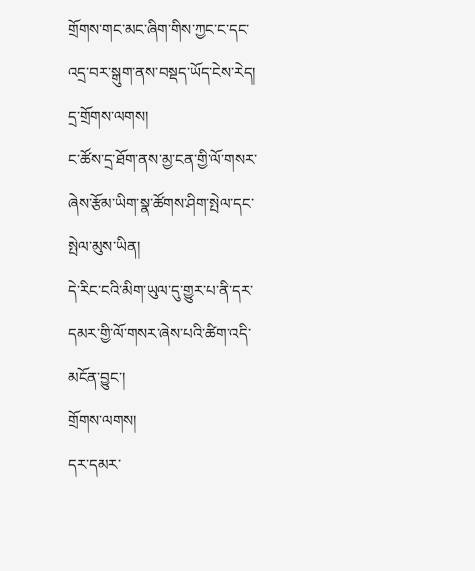གྲོགས་གང་མང་ཞིག་གིས་ཀྱང་ང་དང་འདྲ་བར་སྒུག་ནས་བསྡད་ཡོད་ངེས་རེད།
དྲ་གྲོགས་ལགས།
ང་ཚོས་དྲ་ཐོག་ནས་མྱ་ངན་གྱི་ལོ་གསར་ཞེས་རྩོམ་ཡིག་སྣ་ཚོགས་ཤིག་སྤེལ་དང་སྤེལ་མུས་ཡིན།
དེ་རིང་ངའི་མིག་ཡུལ་དུ་གྱུར་པ་ནི་དར་དམར་གྱི་ལོ་གསར་ཞེས་པའི་ཚིག་འདི་མངོན་བྱུང་།
གྲོགས་ལགས།
དར་དམར་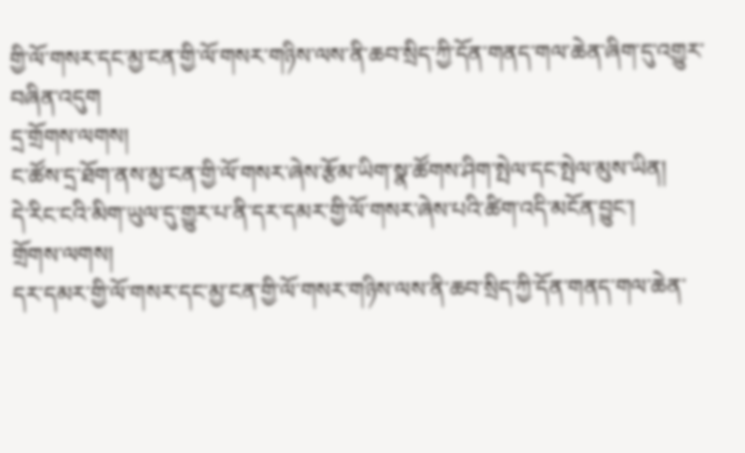གྱི་ལོ་གསར་དང་མྱ་ངན་གྱི་ལོ་གསར་གཉིས་ལས་ནི་ཆབ་སྲིད་ཀྱི་དོན་གནད་གལ་ཆེན་ཞིག་དུ་འགྱུར་བཞིན་འདུག
དྲ་གྲོགས་ལགས།
ང་ཚོས་དྲ་ཐོག་ནས་མྱ་ངན་གྱི་ལོ་གསར་ཞེས་རྩོམ་ཡིག་སྣ་ཚོགས་ཤིག་སྤེལ་དང་སྤེལ་མུས་ཡིན།
དེ་རིང་ངའི་མིག་ཡུལ་དུ་གྱུར་པ་ནི་དར་དམར་གྱི་ལོ་གསར་ཞེས་པའི་ཚིག་འདི་མངོན་བྱུང་།
གྲོགས་ལགས།
དར་དམར་གྱི་ལོ་གསར་དང་མྱ་ངན་གྱི་ལོ་གསར་གཉིས་ལས་ནི་ཆབ་སྲིད་ཀྱི་དོན་གནད་གལ་ཆེན་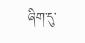ཞིག་དུ་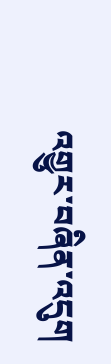འགྱུར་བཞིན་འདུག